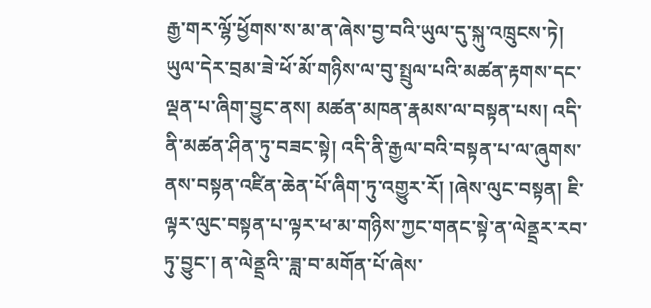རྒྱ་གར་ལྷོ་ཕྱོགས་ས་མ་ན་ཞེས་བྱ་བའི་ཡུལ་དུ་སྐུ་འཁྲུངས་ཏེ། ཡུལ་དེར་བྲམ་ཟེ་ཕོ་མོ་གཉིས་ལ་བུ་སྤྲུལ་པའི་མཚན་རྟགས་དང་ལྡན་པ་ཞིག་བྱུང་ནས། མཚན་མཁན་རྣམས་ལ་བསྟན་པས། འདི་ནི་མཚན་ཤིན་ཏུ་བཟང་སྟེ། འདི་ནི་རྒྱལ་བའི་བསྟན་པ་ལ་ཞུགས་ནས་བསྟན་འཛིན་ཆེན་པོ་ཞིག་ཏུ་འགྱུར་རོ། །ཞེས་ལུང་བསྟན། ཇི་ལྟར་ལུང་བསྟན་པ་ལྟར་ཕ་མ་གཉིས་ཀྱང་གནང་སྟེ་ན་ལེནྡྲར་རབ་ཏུ་བྱུང་། ན་ལེནྡྲའི་་ཟླ་བ་མགོན་པོ་ཞེས་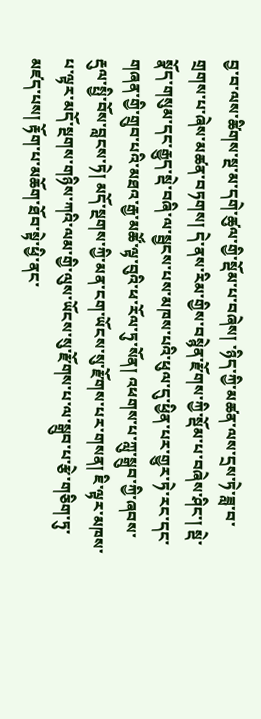བྱ་བ་ལས་ཚིགས་སྔ་མ་དགེ་ཚུལ་གྱི་སྡོམ་པ་བཞེས། ་ཉིད་ཀྱི་མཚན་ལས་དྲས་ཏེ་ཟླ་བ་གྲགས་པ་ཞེས་མཚན་བཏགས། དེ་ནས་རིམ་གྱིས་བསྙེན་རྫོགས་ཀྱི་སྡོམ་པ་བཞེས་ཤིང་། སྡེ་སྣོད་གསུམ་དང་རྒྱུད་སྡེ་བཞི་ལ་སྦྱངས་པས་མཁས་པའི་ཕུལ་དུ་ཕྱིན་པར་གྱུར་ཏེ་རང་དང་གཞན་གྱི་གྲུབ་པའི་མཐའ་རྒྱ་མཚོ་ལྟ་བུའི་ཕ་རོལ་ཏུ་སོན། འཕགས་པ་ཀླུ་སྒྲུབ་ཀྱི་ཞབས་རྡུལ་སྤྱི་བོས་བླངས་ཏེ། མདོ་སྔགས་ཀྱི་མན་ངག་ཡོངས་སུ་རྫོགས་པར་གསན། ཇི་ལྟར་མཁས་པ་ལྟར་མདོ་སྔགས་གཉིས་ཀའི་ལམ་གྱི་ལུས་ཡོངས་སུ་རྫོགས་པ་ལ་སྒྲུབ་པ་རྩེ་གཅིག་ཏུ་མཛད་པས། རྟོག་པ་མཆོག་ཐོབ་སྟེ་ཕྱི་ནང་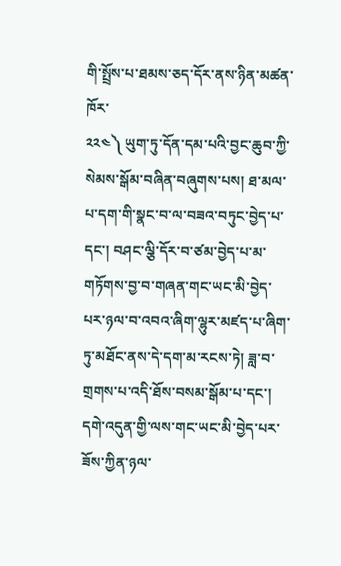གི་སྤྲོས་པ་ཐམས་ཅད་དོར་ནས་ཉིན་མཚན་ཁོར་
༢༢༤༽ ཡུག་ཏུ་དོན་དམ་པའི་བྱང་ཆུབ་ཀྱི་སེམས་སྒོམ་བཞིན་བཞུགས་པས། ཐ་མལ་པ་དག་གི་སྣང་བ་ལ་བཟའ་བཏུང་བྱེད་པ་དང་། བཤང་ལྕི་དོར་བ་ཙམ་བྱེད་པ་མ་གཏོགས་བྱ་བ་གཞན་གང་ཡང་མི་བྱེད་པར་ཉལ་བ་འབའ་ཞིག་ལྷུར་མཛད་པ་ཞིག་ཏུ་མཐོང་ནས་དེ་དག་མ་རངས་ཏེ། ཟླ་བ་གྲགས་པ་འདི་ཐོས་བསམ་སྒོམ་པ་དང་། དགེ་འདུན་གྱི་ལས་གང་ཡང་མི་བྱེད་པར་ཟོས་ཀྱིན་ཉལ་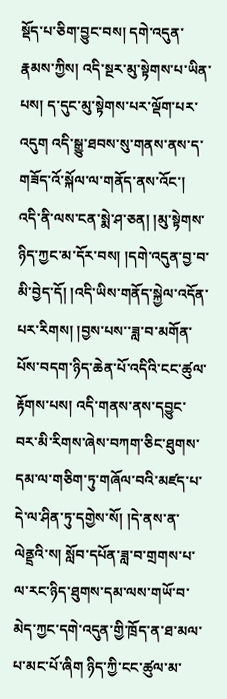སྡོད་པ་ཅིག་བྱུང་བས། དགེ་འདུན་རྣམས་ཀྱིས། འདི་སྔར་མུ་སྟེགས་པ་ཡིན་པས། ད་དུང་མུ་སྟེགས་པར་ལྡོག་པར་འདུག འདི་སྒྱུ་ཐབས་སུ་གནས་ནས་ད་གཟོད་འོ་སྐོལ་ལ་གནོད་ནས་འོང་། འདི་ནི་ལས་ངན་སྨེ་ཤ་ཅན། །མུ་སྟེགས་ཉིད་ཀྱང་མ་དོར་བས། །དགེ་འདུན་བྱ་བ་མི་བྱེད་དོ། །འདི་ཡིས་གནོད་སྐྱེལ་འདོན་པར་རིགས། །བྱས་པས་་ཟླ་བ་མགོན་པོས་བདག་ཉིད་ཆེན་པོ་འདིའི་ངང་ཚུལ་རྟོགས་པས། འདི་གནས་ནས་དབྱུང་བར་མི་རིགས་ཞེས་བཀག་ཅིང་ཐུགས་དམ་ལ་གཅིག་ཏུ་གཞོལ་བའི་མཛད་པ་དེ་ལ་ཤིན་ཏུ་དགྱེས་སོ། །དེ་ནས་ན་ལེནྡྲའི་ས། སློབ་དཔོན་ཟླ་བ་གྲགས་པ་ལ་རང་ཉིད་ཐུགས་དམ་ལས་གཡོ་བ་མེད་ཀྱང་དགེ་འདུན་གྱི་ཁྲོད་ན་ཐ་མལ་པ་མང་པོ་ཞིག ཉིད་ཀྱི་ངང་ཚུལ་མ་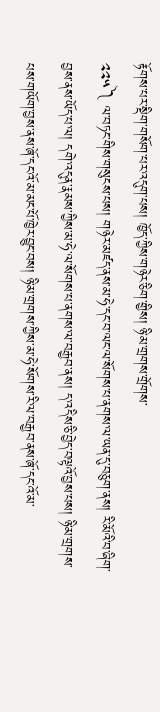རྟོགས་པར་སྡིག་གསོག་པར་འདུག་པས། ཁྱོད་ཀྱིས་གཉེར་ཅིག་གྱིས། ཉི་མ་གྲགས་གྲོགས་
༢༢༥༽ ལ་བཏང་གིས་གསུངས་པས། གཉེར་མཛད་ནས་མ་ཧེ་དང་བ་ལང་ལ་སོགས་པ་ནགས་ལ་ཡན་དུ་བཅུག་ནས། རི་མོའི་བ་ཞིག་བྱས་ནས་ཡོད་པ་ལ། དགེ་འདུན་རྣམས་ཀྱིས་མ་ཧེ་ལ་སོགས་པ་ནགས་ལ་བརྒྱབ་ནས། ད་འདིས་ཅི་བྱེད་བལྟའོ་བྱས་པས། ཉི་མ་གྲགས་པས་གཡོག་བྱས་ནས་ཞོ་དང་འོ་མ་མང་པོ་ཁྱེར་བྱུང་བས། ཉི་མ་གྲགས་ཀྱིས་མ་ཧེ་སོགས་རི་ལ་བརྒྱབ་ནས་ཞོ་དང་འོ་མ་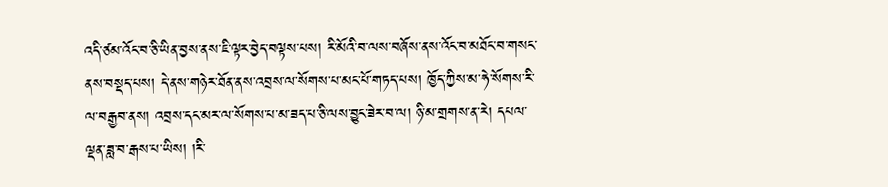འདི་ཙམ་འོང་བ་ཅི་ཡིན་བྱས་ནས་ཇི་ལྟར་བྱེད་བལྟས་པས། རི་མོའི་བ་ལས་བཞོས་ནས་འོང་བ་མཐོང་བ་གསང་ནས་བསྡད་པས། དེ་ནས་གཉེར་ཐོན་ནས་འབྲས་ལ་སོགས་པ་མང་པོ་གཏད་པས། ཁྱོད་ཀྱིས་མ་ཧེ་སོགས་རི་ལ་བརྒྱབ་ནས། འབྲས་དང་མར་ལ་སོགས་པ་མ་ཟད་པ་ཅི་ལས་བྱུང་ཟེར་བ་ལ། ཉི་མ་གྲགས་ན་རེ། དཔལ་ལྡན་ཟླ་བ་རྒས་པ་ཡིས། །རི་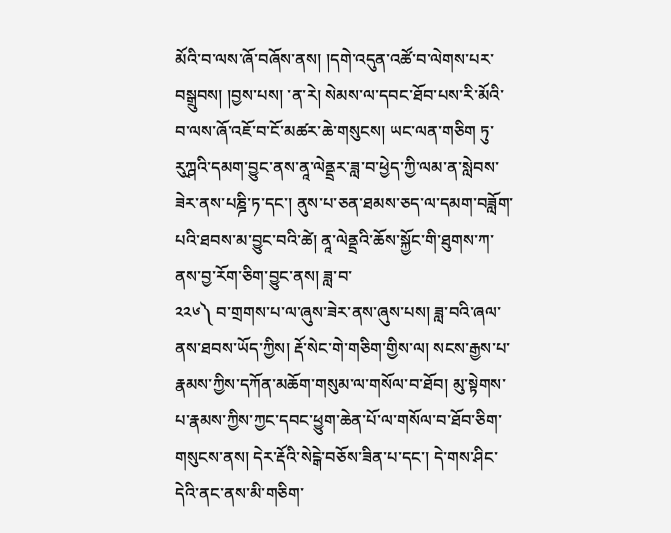མོའི་བ་ལས་ཞོ་བཞོས་ནས། །དགེ་འདུན་འཚོ་བ་ལེགས་པར་བསྒྲུབས། །བྱས་པས། ་ན་རེ། སེམས་ལ་དབང་ཐོབ་པས་རི་མོའི་བ་ལས་ཞོ་འཇོ་བ་ངོ་མཚར་ཆེ་གསུངས། ཡང་ལན་གཅིག ཏུ་རུཀྴའི་དམག་བྱུང་ནས་ནཱ་ལེནྡྲར་ཟླ་བ་ཕྱེད་ཀྱི་ལམ་ན་སླེབས་ཟེར་ནས་པཎྜི་ཏ་དང་། ནུས་པ་ཅན་ཐམས་ཅད་ལ་དམག་བཟློག་པའི་ཐབས་མ་བྱུང་བའི་ཚེ། ནཱ་ལེནྡྲའི་ཆོས་སྐྱོང་གི་ཐུགས་ཀ་ནས་བྱ་རོག་ཅིག་བྱུང་ནས། ཟླ་བ་
༢༢༦༽ བ་གྲགས་པ་ལ་ཞུས་ཟེར་ནས་ཞུས་པས། ཟླ་བའི་ཞལ་ནས་ཐབས་ཡོད་ཀྱིས། རྡོ་སེང་གེ་གཅིག་གྱིས་ལ། སངས་རྒྱས་པ་རྣམས་ཀྱིས་དཀོན་མཆོག་གསུམ་ལ་གསོལ་བ་ཐོབ། མུ་སྟེགས་པ་རྣམས་ཀྱིས་ཀྱང་དབང་ཕྱུག་ཆེན་པོ་ལ་གསོལ་བ་ཐོབ་ཅིག་གསུངས་ནས། དེར་རྡོའི་སེངྒེ་བཅོས་ཟིན་པ་དང་། དེ་གས་ཤིང་དེའི་ནང་ནས་མི་གཅིག་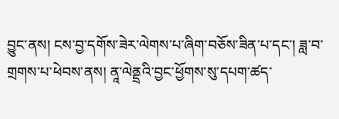བྱུང་ནས། ངས་བྱ་དགོས་ཟེར་ལེགས་པ་ཞིག་བཅོས་ཟིན་པ་དང་། ཟླ་བ་གྲགས་པ་ཕེབས་ནས། ནཱ་ལེནྡྲའི་བྱང་ཕྱོགས་སུ་དཔག་ཚད་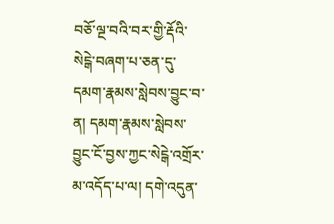བཅོ་ལྔ་བའི་བར་གྱི་རྡོའི་སེངྒེ་བཞག་པ་ཅན་དུ་དམག་རྣམས་སླེབས་བྱུང་བ་ན། དམག་རྣམས་སླེབས་བྱུང་ངོ་བྱས་ཀྱང་སེངྒེ་འགྲོར་མ་འདོད་པ་ལ། དགེ་འདུན་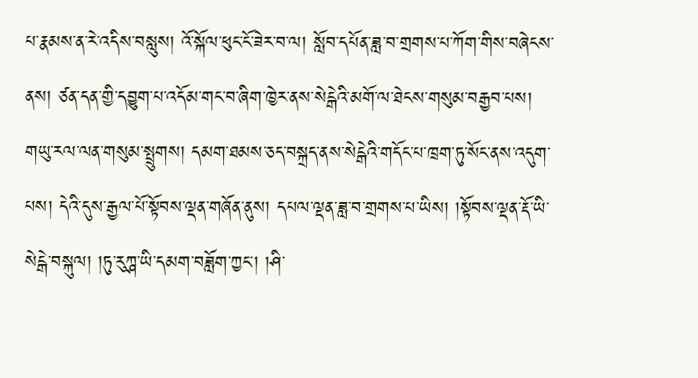པ་རྣམས་ན་རེ་འདིས་བསླུས། འོ་སྐོལ་ཕུང་ངོ་ཟེར་བ་ལ། སློབ་དཔོན་ཟླ་བ་གྲགས་པ་ཀོག་གིས་བཞེངས་ནས། ཙན་དན་གྱི་དབྱུག་པ་འདོམ་གང་བ་ཞིག་ཁྱེར་ནས་སེངྒེའི་མགོ་ལ་ཐེངས་གསུམ་བརྒྱབ་པས། གཡུ་རལ་ལན་གསུམ་སྤྲུགས། དམག་ཐམས་ཅད་བསྐྲད་ནས་སེངྒེའི་གདོང་པ་ཁྲག་ཏུ་སོང་ནས་འདུག་པས། དེའི་དུས་རྒྱལ་པོ་སྟོབས་ལྡན་གཞོན་ནུས། དཔལ་ལྡན་ཟླ་བ་གྲགས་པ་ཡིས། །སྟོབས་ལྡན་རྡོ་ཡི་སེངྒེ་བསྐུལ། །ཏུ་རུཀྴ་ཡི་དམག་བཟློག་ཀྱང་། །ཤི་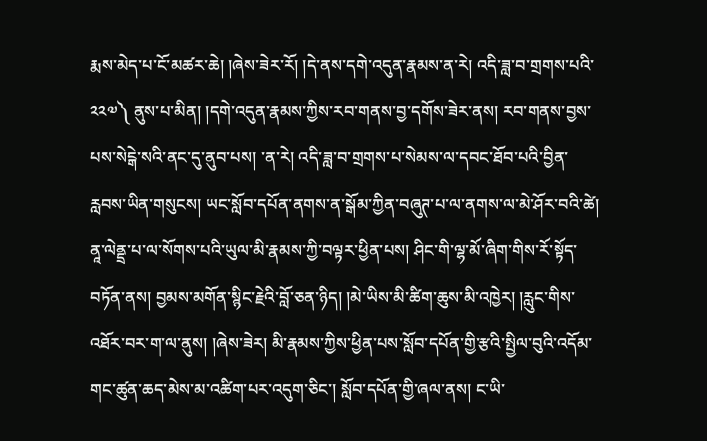རྨས་མེད་པ་ངོ་མཚར་ཆེ། །ཞེས་ཟེར་རོ། །དེ་ནས་དགེ་འདུན་རྣམས་ན་རེ། འདི་ཟླ་བ་གྲགས་པའི་
༢༢༧༽ ནུས་པ་མིན། །དགེ་འདུན་རྣམས་ཀྱིས་རབ་གནས་བྱ་དགོས་ཟེར་ནས། རབ་གནས་བྱས་པས་སེངྒེ་སའི་ནང་དུ་ནུབ་པས། ་ན་རེ། འདི་ཟླ་བ་གྲགས་པ་སེམས་ལ་དབང་ཐོབ་པའི་བྱིན་རླབས་ཡིན་གསུངས། ཡང་སློབ་དཔོན་ནགས་ན་སྒོམ་ཀྱིན་བཞུཊ་པ་ལ་ནགས་ལ་མེ་ཤོར་བའི་ཚེ། ནཱ་ལེནྡྲ་པ་ལ་སོགས་པའི་ཡུལ་མི་རྣམས་ཀྱི་བལྟར་ཕྱིན་པས། ཤིང་གི་ལྷ་མོ་ཞིག་གིས་རོ་སྟོད་བཏོན་ནས། བྱམས་མགོན་སྙིང་རྗེའི་བློ་ཅན་ཉིད། །མེ་ཡིས་མི་ཚིག་ཆུས་མི་འཁྱེར། །རླུང་གིས་འཐོར་བར་ག་ལ་ནུས། །ཞེས་ཟེར། མི་རྣམས་ཀྱིས་ཕྱིན་པས་སློབ་དཔོན་གྱི་རྩའི་སྤྱིལ་བུའི་འདོམ་གང་ཚུན་ཆད་མེས་མ་འཚིག་པར་འདུག་ཅིང་། སློབ་དཔོན་གྱི་ཞལ་ནས། ང་ཡི་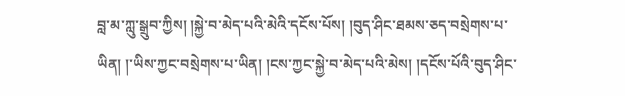བླ་མ་ཀླུ་སྒྲུབ་ཀྱིས། །སྐྱེ་བ་མེད་པའི་མེའི་དངོས་པོས། །བུད་ཤིང་ཐམས་ཅད་བསྲེགས་པ་ཡིན། །་ཡིས་ཀྱང་བསྲེགས་པ་ཡིན། །ངས་ཀྱང་སྐྱེ་བ་མེད་པའི་མེས། །དངོས་པོའི་བུད་ཤིང་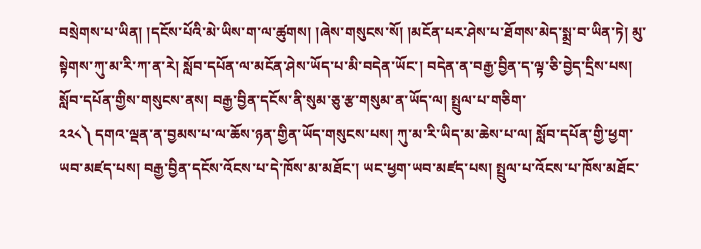བསྲེགས་པ་ཡིན། །དངོས་པོའི་མེ་ཡིས་ག་ལ་ཚུགས། །ཞེས་གསུངས་སོ། །མངོན་པར་ཤེས་པ་ཐོགས་མེད་སྨྲ་བ་ཡིན་ཏེ། མུ་སྟེགས་ཀུ་མ་རི་ཀ་ན་རེ། སློབ་དཔོན་ལ་མངོན་ཤེས་ཡོད་པ་མི་བདེན་ཡོང་། བདེན་ན་བརྒྱ་བྱིན་ད་ལྟ་ཅི་བྱེད་དྲིས་པས། སློབ་དཔོན་གྱིས་གསུངས་ནས། བརྒྱ་བྱིན་དངོས་ནི་སུམ་ཅུ་རྩ་གསུམ་ན་ཡོད་ལ། སྤྲུལ་པ་གཅིག་
༢༢༨༽ དགའ་ལྡན་ན་བྱམས་པ་ལ་ཆོས་ཉན་གྱིན་ཡོད་གསུངས་པས། ཀུ་མ་རི་ཡིད་མ་ཆེས་པ་ལ། སློབ་དཔོན་གྱི་ཕྱག་ཡབ་མཛད་པས། བརྒྱ་བྱིན་དངོས་འོངས་པ་དེ་ཁོས་མ་མཐོང་། ཡང་ཕྱག་ཡབ་མཛད་པས། སྤྲུལ་པ་འོངས་པ་ཁོས་མཐོང་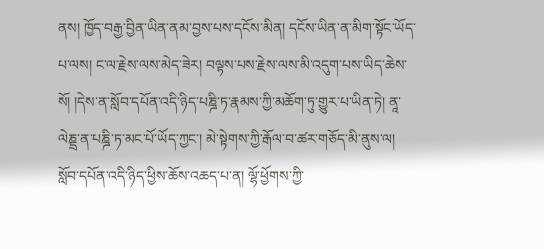ནས། ཁྱོད་བརྒྱ་བྱིན་ཡིན་ནམ་བྱས་པས་དངོས་མིན། དངོས་ཡིན་ན་མིག་སྟོང་ཡོད་པ་ལས། ང་ལ་རྗེས་ལས་མེད་ཟེར། བལྟས་པས་རྗེས་ལས་མི་འདུག་པས་ཡིད་ཆེས་སོ། །དེས་ན་སློབ་དཔོན་འདི་ཉིད་པཎྜི་ཏ་རྣམས་ཀྱི་མཆོག་ཏུ་གྱུར་པ་ཡིན་ཏེ། ནཱ་ལེཎྡྲ་ན་པཎྜི་ཏ་མང་པོ་ཡོད་ཀྱང་། མེ་སྟེགས་ཀྱི་རྒོལ་བ་ཚར་གཅོད་མི་ནུས་ལ། སློབ་དཔོན་འདི་ཉིད་ཕྱིས་ཆོས་འཆད་པ་ན། ལྷོ་ཕྱོགས་ཀྱི་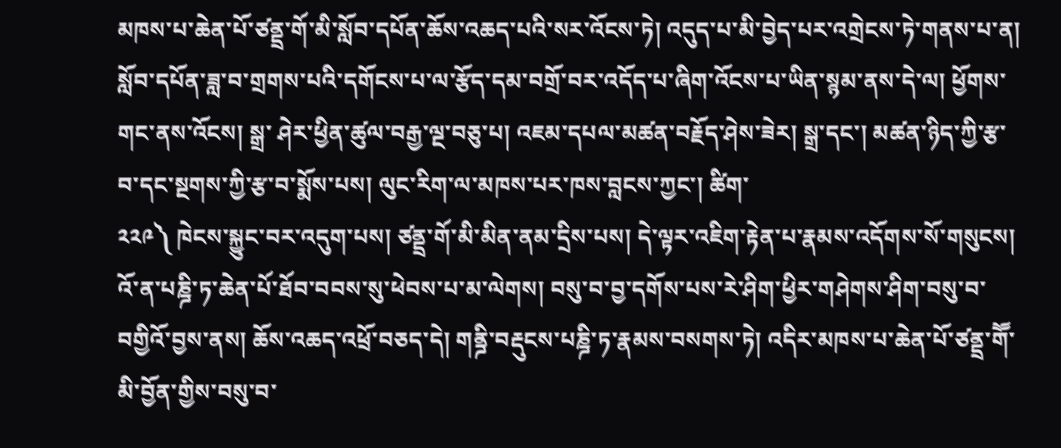མཁས་པ་ཆེན་པོ་ཙནྡྲ་གོ་མི་སློབ་དཔོན་ཆོས་འཆད་པའི་སར་འོངས་ཏེ། འདུད་པ་མི་བྱེད་པར་འགྲེངས་ཏེ་གནས་པ་ན། སློབ་དཔོན་ཟླ་བ་གྲགས་པའི་དགོངས་པ་ལ་རྩོད་དམ་བགྲོ་བར་འདོད་པ་ཞིག་འོངས་པ་ཡིན་སྙམ་ནས་དེ་ལ། ཕྱོགས་གང་ནས་འོངས། སྒྲ་ ཤེར་ཕྱིན་ཚུལ་བརྒྱ་ལྔ་བཅུ་པ། འཇམ་དཔལ་མཚན་བརྗོད་ཤེས་ཟེར། སྒྲ་དང་། མཚན་ཉིད་ཀྱི་རྩ་བ་དང་སྔགས་ཀྱི་རྩ་བ་སྨོས་པས། ལུང་རིག་ལ་མཁས་པར་ཁས་བླངས་ཀྱང་། ཚིག་
༢༢༩༽ ཁེངས་སྐྱུང་བར་འདུག་པས། ཙནྡྲ་གོ་མི་མིན་ནམ་དྲིས་པས། དེ་ལྟར་འཇིག་རྟེན་པ་རྣམས་འདོགས་སོ་གསུངས། འོ་ན་པཎྜི་ཏ་ཆེན་པོ་ཐོབ་བབས་སུ་ཕེབས་པ་མ་ལེགས། བསུ་བ་བྱ་དགོས་པས་རེ་ཤིག་ཕྱིར་གཤེགས་ཤིག་བསུ་བ་བགྱིའོ་བྱས་ནས། ཆོས་འཆད་འཕྲོ་བཅད་དེ། གནྜི་བརྡུངས་པཎྜི་ཏ་རྣམས་བསགས་ཏེ། འདིར་མཁས་པ་ཆེན་པོ་ཙནྡྲ་གཽ་མི་བྱོན་གྱིས་བསུ་བ་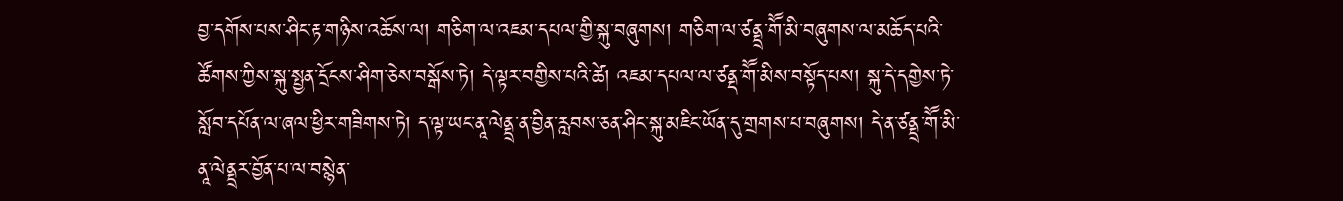བྱ་དགོས་པས་ཤིང་རྟ་གཉིས་འཆོས་ལ། གཅིག་ལ་འཇམ་དཔལ་གྱི་སྐུ་བཞུགས། གཅིག་ལ་ཙནྡྲ་གཽ་མི་བཞུགས་ལ་མཆོད་པའི་ཚོགས་ཀྱིས་སྐུ་སྤྱན་དྲོངས་ཤིག་ཅེས་བསྒོས་ཏེ། དེ་ལྟར་བགྱིས་པའི་ཚེ། འཇམ་དཔལ་ལ་ཙནྡ་གཽ་མིས་བསྟོད་པས། སྐུ་དེ་དགྱེས་ཏེ་སློབ་དཔོན་ལ་ཞལ་ཕྱིར་གཟིགས་ཏེ། ད་ལྟ་ཡང་ནཱ་ལེནྡྲ་ན་བྱིན་རླབས་ཅན་ཤིང་སྐུ་མཇིང་ཡོན་དུ་གྲགས་པ་བཞུགས། དེ་ན་ཙནྡྲ་གཽ་མི་ནཱ་ལེནྡྲར་བྱོན་པ་ལ་བསྙེན་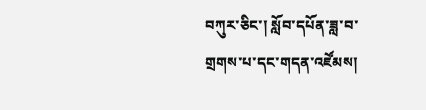བཀུར་ཅིང་། སློབ་དཔོན་ཟླ་བ་གྲགས་པ་དང་གདན་འཛོམས།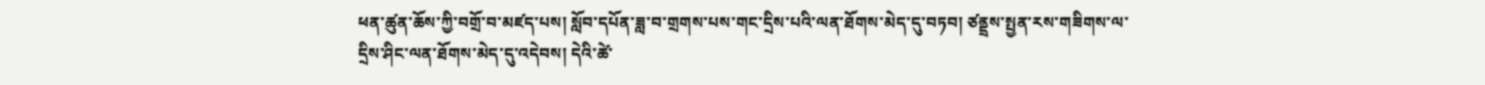ཕན་ཚུན་ཆོས་ཀྱི་བགྲོ་བ་མཛད་པས། སློབ་དཔོན་ཟླ་བ་གྲགས་པས་གང་དྲིས་པའི་ལན་ཐོགས་མེད་དུ་བཏབ། ཙནྡྲས་སྤྱན་རས་གཟིགས་ལ་དྲིས་ཤིང་ལན་ཐོགས་མེད་དུ་འདེབས། དེའི་ཚེ་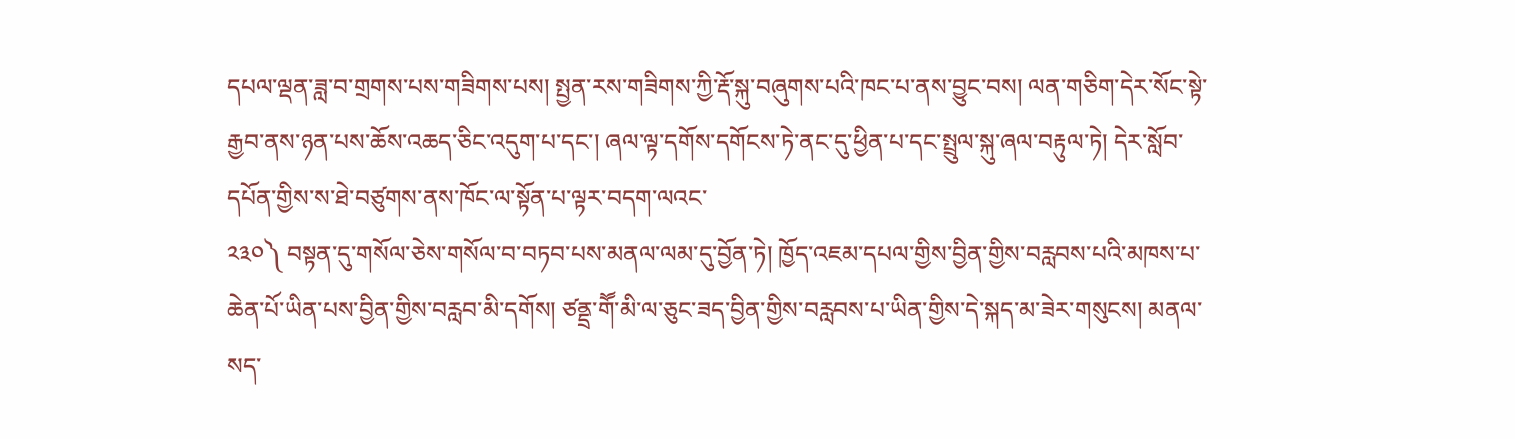དཔལ་ལྡན་ཟླ་བ་གྲགས་པས་གཟིགས་པས། སྤྱན་རས་གཟིགས་ཀྱི་རྡོ་སྐུ་བཞུགས་པའི་ཁང་པ་ནས་བྱུང་བས། ལན་གཅིག་དེར་སོང་སྟེ་རྒྱབ་ནས་ཉན་པས་ཆོས་འཆད་ཅིང་འདུག་པ་དང་། ཞལ་ལྟ་དགོས་དགོངས་ཏེ་ནང་དུ་ཕྱིན་པ་དང་སྤྲུལ་སྐུ་ཞལ་བརྟུལ་ཏེ། དེར་སློབ་དཔོན་གྱིས་ས་ཐེ་བཙུགས་ནས་ཁོང་ལ་སྟོན་པ་ལྟར་བདག་ལའང་
༢༣༠༽ བསྟན་དུ་གསོལ་ཅེས་གསོལ་བ་བཏབ་པས་མནལ་ལམ་དུ་བྱོན་ཏེ། ཁྱོད་འཇམ་དཔལ་གྱིས་བྱིན་གྱིས་བརླབས་པའི་མཁས་པ་ཆེན་པོ་ཡིན་པས་བྱིན་གྱིས་བརླབ་མི་དགོས། ཙནྡྲ་གཽ་མི་ལ་ཅུང་ཟད་བྱིན་གྱིས་བརླབས་པ་ཡིན་གྱིས་དེ་སྐད་མ་ཟེར་གསུངས། མནལ་སད་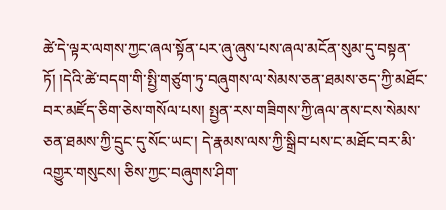ཚེ་དེ་ལྟར་ལགས་ཀྱང་ཞལ་སྟོན་པར་ཞུ་ཞུས་པས་ཞལ་མངོན་སུམ་དུ་བསྟན་ཏོ། །དེའི་ཚེ་བདག་གི་སྤྱི་གཙུག་ཏུ་བཞུགས་ལ་སེམས་ཅན་ཐམས་ཅད་ཀྱི་མཐོང་བར་མཛོད་ཅིག་ཅེས་གསོལ་པས། སྤྱན་རས་གཟིགས་ཀྱི་ཞལ་ནས་ངས་སེམས་ཅན་ཐམས་ཀྱི་དྲུང་དུ་སོང་ཡང་། དེ་རྣམས་ལས་ཀྱི་སྒྲིབ་པས་ང་མཐོང་བར་མི་འགྱུར་གསུངས། ཅིས་ཀྱང་བཞུགས་ཤིག་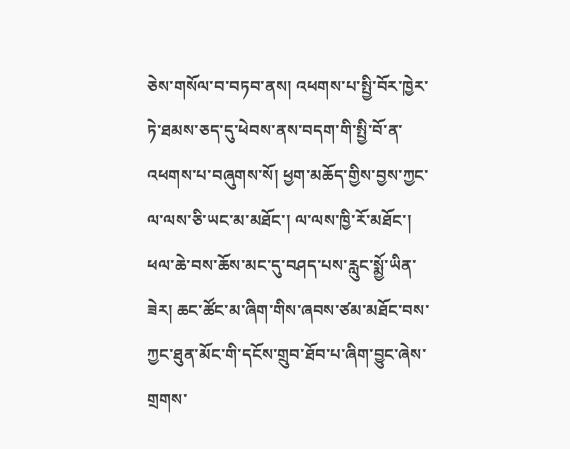ཅེས་གསོལ་བ་བཏབ་ནས། འཕགས་པ་སྤྱི་བོར་ཁྱེར་ཏེ་ཐམས་ཅད་དུ་ཕེབས་ནས་བདག་གི་སྤྱི་བོ་ན་འཕགས་པ་བཞུགས་སོ། ཕྱག་མཆོད་གྱིས་བྱས་ཀྱང་ལ་ལས་ཅི་ཡང་མ་མཐོང་། ལ་ལས་ཁྱི་རོ་མཐོང་། ཕལ་ཆེ་བས་ཆོས་མང་དུ་བཤད་པས་རླུང་སྨྱོ་ཡིན་ཟེར། ཆང་ཚོང་མ་ཞིག་གིས་ཞབས་ཙམ་མཐོང་བས་ཀྱང་ཐུན་མོང་གི་དངོས་གྲུབ་ཐོབ་པ་ཞིག་བྱུང་ཞེས་གྲགས་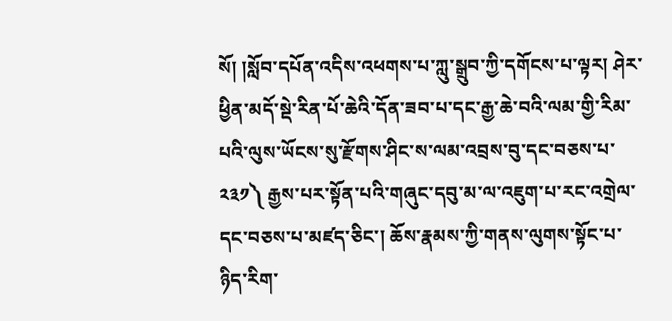སོ། །སློབ་དཔོན་འདིས་འཕགས་པ་ཀླུ་སྒྲུབ་ཀྱི་དགོངས་པ་ལྟར། ཤེར་ཕྱིན་མདོ་སྡེ་རིན་པོ་ཆེའི་དོན་ཟབ་པ་དང་རྒྱ་ཆེ་བའི་ལམ་གྱི་རིམ་པའི་ལུས་ཡོངས་སུ་རྫོགས་ཤིང་ས་ལམ་འབྲས་བུ་དང་བཅས་པ་
༢༣༡༽ རྒྱས་པར་སྟོན་པའི་གཞུང་དབུ་མ་ལ་འཇུག་པ་རང་འགྲེལ་དང་བཅས་པ་མཛད་ཅིང་། ཆོས་རྣམས་ཀྱི་གནས་ལུགས་སྟོང་པ་ཉིད་རིག་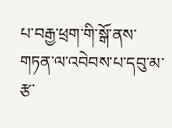པ་བརྒྱ་ཕྲག་གི་སྒོ་ནས་གཏན་ལ་འབེབས་པ་དབུ་མ་རྩ་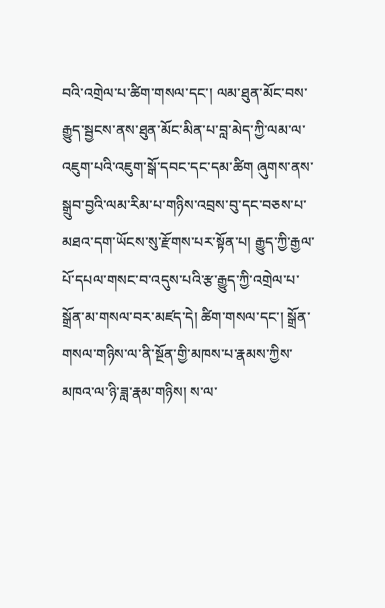བའི་འགྲེལ་པ་ཚིག་གསལ་དང་། ལམ་ཐུན་མོང་བས་རྒྱུད་སྦྱངས་ནས་ཐུན་མོང་མིན་པ་བླ་མེད་ཀྱི་ལམ་ལ་འཇུག་པའི་འཇུག་སྒོ་དབང་དང་དམ་ཚིག ཞུགས་ནས་སྒྲུབ་བྱའི་ལམ་རིམ་པ་གཉིས་འབྲས་བུ་དང་བཅས་པ་མཐའ་དག་ཡོངས་སུ་རྫོགས་པར་སྟོན་པ། རྒྱུད་ཀྱི་རྒྱལ་པོ་དཔལ་གསང་བ་འདུས་པའི་རྩ་རྒྱུད་ཀྱི་འགྲེལ་པ་སྒྲོན་མ་གསལ་བར་མཛད་དེ། ཚིག་གསལ་དང་། སྒྲོན་གསལ་གཉིས་ལ་ནི་སྔོན་གྱི་མཁས་པ་རྣམས་ཀྱིས་མཁའ་ལ་ཉི་ཟླ་རྣམ་གཉིས། ས་ལ་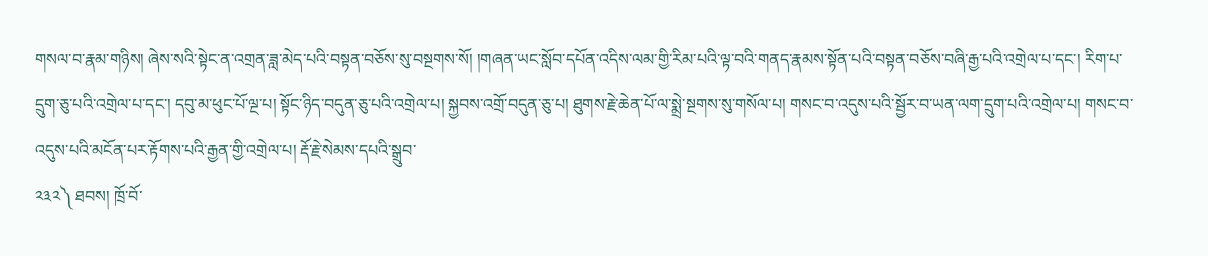གསལ་བ་རྣམ་གཉིས། ཞེས་སའི་སྟེང་ན་འགྲན་ཟླ་མེད་པའི་བསྟན་བཅོས་སུ་བསྔགས་སོ། །གཞན་ཡང་སློབ་དཔོན་འདིས་ལམ་གྱི་རིམ་པའི་ལྟ་བའི་གནད་རྣམས་སྟོན་པའི་བསྟན་བཅོས་བཞི་རྒྱ་པའི་འགྲེལ་པ་དང་། རིག་པ་དྲུག་ཅུ་པའི་འགྲེལ་པ་དང་། དབུ་མ་ཕུང་པོ་ལྔ་པ། སྟོང་ཉིད་བདུན་ཅུ་པའི་འགྲེལ་པ། སྐྱབས་འགྲོ་བདུན་ཅུ་པ། ཐུགས་རྗེ་ཆེན་པོ་ལ་སྨྲེ་སྔགས་སུ་གསོལ་པ། གསང་བ་འདུས་པའི་སྦྱོར་བ་ཡན་ལག་དྲུག་པའི་འགྲེལ་པ། གསང་བ་འདུས་པའི་མངོན་པར་རྟོགས་པའི་རྒྱན་གྱི་འགྲེལ་པ། རྡོ་རྗེ་སེམས་དཔའི་སྒྲུབ་
༢༣༢༽ ཐབས། ཁྲོ་བོ་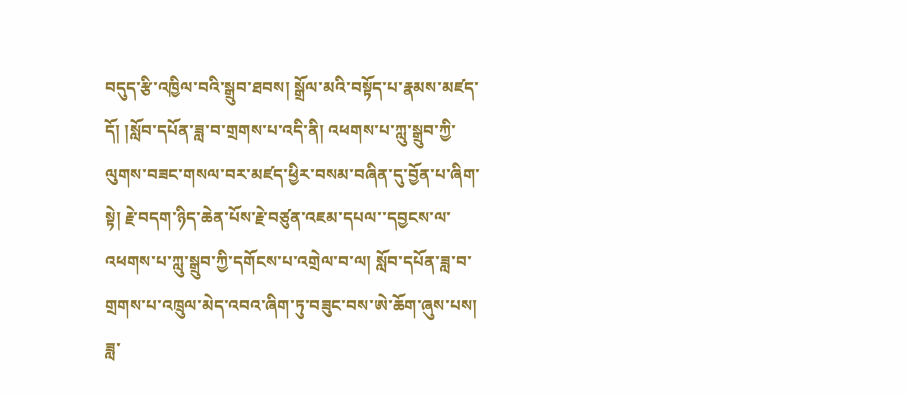བདུད་རྩི་འཁྱིལ་བའི་སྒྲུབ་ཐབས། སྒྲོལ་མའི་བསྟོད་པ་རྣམས་མཛད་དོ། །སློབ་དཔོན་ཟླ་བ་གྲགས་པ་འདི་ནི། འཕགས་པ་ཀླུ་སྒྲུབ་ཀྱི་ལུགས་བཟང་གསལ་བར་མཛད་ཕྱིར་བསམ་བཞིན་དུ་བྱོན་པ་ཞིག་སྟེ། རྗེ་བདག་ཉིད་ཆེན་པོས་རྗེ་བཙུན་འཇམ་དཔལ་་དབྱངས་ལ་འཕགས་པ་ཀླུ་སྒྲུབ་ཀྱི་དགོངས་པ་འགྲེལ་བ་ལ། སློབ་དཔོན་ཟླ་བ་གྲགས་པ་འཁྲུལ་མེད་འབའ་ཞིག་ཏུ་བཟུང་བས་ཨེ་ཆོག་ཞུས་པས། ཟླ་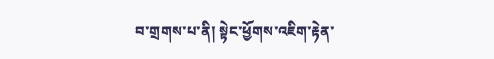བ་གྲགས་པ་ནི། སྟེང་ཕྱོགས་འཇིག་རྟེན་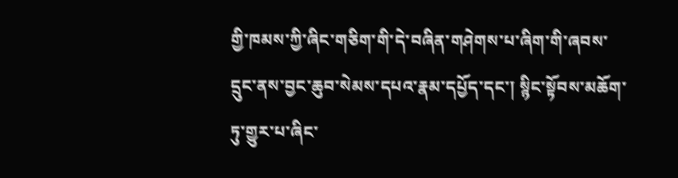གྱི་ཁམས་ཀྱི་ཞིང་གཅིག་གི་དེ་བཞིན་གཤེགས་པ་ཞིག་གི་ཞབས་དྲུང་ནས་བྱང་ཆུབ་སེམས་དཔའ་རྣམ་དཔྱོད་དང་། སྙིང་སྟོབས་མཆོག་ཏུ་གྱུར་པ་ཞིང་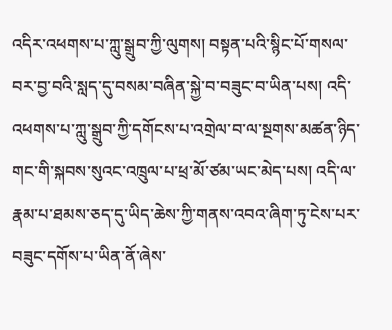འདིར་འཕགས་པ་ཀླུ་སྒྲུབ་ཀྱི་ལུགས། བསྟན་པའི་སྙིང་པོ་གསལ་བར་བྱ་བའི་སླད་དུ་བསམ་བཞིན་སྐྱེ་བ་བཟུང་བ་ཡིན་པས། འདི་འཕགས་པ་ཀླུ་སྒྲུབ་ཀྱི་དགོངས་པ་འགྲེལ་བ་ལ་སྔགས་མཚན་ཉིད་གང་གི་སྐབས་སུའང་འཁྲུལ་པ་ཕྲ་མོ་ཙམ་ཡང་མེད་པས། འདི་ལ་རྣམ་པ་ཐམས་ཅད་དུ་ཡིད་ཆེས་ཀྱི་གནས་འབའ་ཞིག་ཏུ་ངེས་པར་བཟུང་དགོས་པ་ཡིན་ནོ་ཞེས་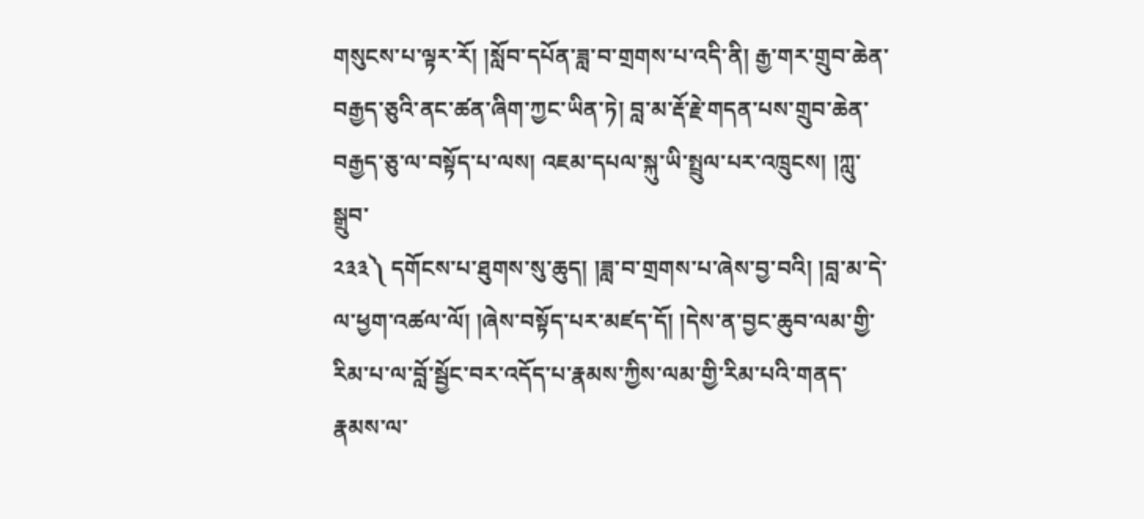གསུངས་པ་ལྟར་རོ། །སློབ་དཔོན་ཟླ་བ་གྲགས་པ་འདི་ནི། རྒྱ་གར་གྲུབ་ཆེན་བརྒྱད་ཅུའི་ནང་ཚན་ཞིག་ཀྱང་ཡིན་ཏེ། བླ་མ་རྡོ་རྗེ་གདན་པས་གྲུབ་ཆེན་བརྒྱད་ཅུ་ལ་བསྟོད་པ་ལས། འཇམ་དཔལ་སྐུ་ཡི་སྤྲུལ་པར་འཁྲུངས། །ཀླུ་སྒྲུབ་
༢༣༣༽ དགོངས་པ་ཐུགས་སུ་ཆུད། །ཟླ་བ་གྲགས་པ་ཞེས་བྱ་བའི། །བླ་མ་དེ་ལ་ཕྱག་འཚལ་ལོ། །ཞེས་བསྟོད་པར་མཛད་དོ། །དེས་ན་བྱང་ཆུབ་ལམ་གྱི་རིམ་པ་ལ་བློ་སྦྱོང་བར་འདོད་པ་རྣམས་ཀྱིས་ལམ་གྱི་རིམ་པའི་གནད་རྣམས་ལ་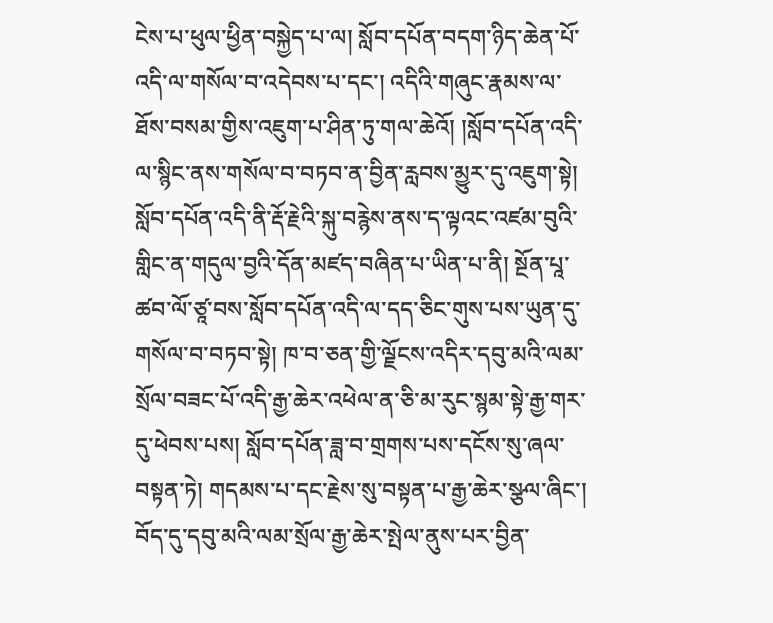ངེས་པ་ཕུལ་ཕྱིན་བསྐྱེད་པ་ལ། སློབ་དཔོན་བདག་ཉིད་ཆེན་པོ་འདི་ལ་གསོལ་བ་འདེབས་པ་དང་། འདིའི་གཞུང་རྣམས་ལ་ཐོས་བསམ་གྱིས་འཇུག་པ་ཤིན་ཏུ་གལ་ཆེའོ། །སློབ་དཔོན་འདི་ལ་སྙིང་ནས་གསོལ་བ་བཏབ་ན་བྱིན་རླབས་མྱུར་དུ་འཇུག་སྟེ། སློབ་དཔོན་འདི་ནི་རྡོ་རྗེའི་སྐུ་བརྙེས་ནས་ད་ལྟའང་འཛམ་བུའི་གླིང་ན་གདུལ་བྱའི་དོན་མཛད་བཞིན་པ་ཡིན་པ་ནི། སྔོན་པཱ་ཚབ་ལོ་ཙཱ་བས་སློབ་དཔོན་འདི་ལ་དད་ཅིང་གུས་པས་ཡུན་དུ་གསོལ་བ་བཏབ་སྟེ། ཁ་བ་ཅན་གྱི་ལྗོངས་འདིར་དབུ་མའི་ལམ་སྲོལ་བཟང་པོ་འདི་རྒྱ་ཆེར་འཕེལ་ན་ཅི་མ་རུང་སྙམ་སྟེ་རྒྱ་གར་དུ་ཕེབས་པས། སློབ་དཔོན་ཟླ་བ་གྲགས་པས་དངོས་སུ་ཞལ་བསྟན་ཏེ། གདམས་པ་དང་རྗེས་སུ་བསྟན་པ་རྒྱ་ཆེར་སྩལ་ཞིང་། བོད་དུ་དབུ་མའི་ལམ་སྲོལ་རྒྱ་ཆེར་སྤེལ་ནུས་པར་བྱིན་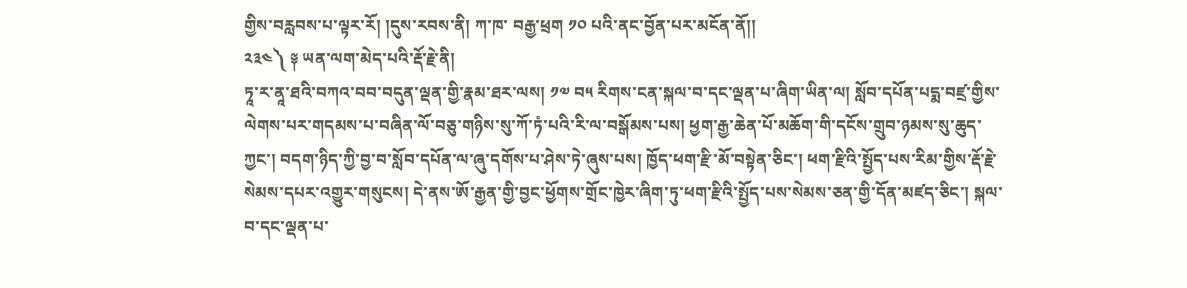གྱིས་བརླབས་པ་ལྟར་རོ། །དུས་རབས་ནི། ཀ་ཁ་ བརྒྱ་ཕྲག ༡༠ པའི་ནང་བྱོན་པར་མངོན་ནོ།།
༢༣༤༽ ༈ ཡན་ལག་མེད་པའི་རྡོ་རྗེ་ནི།
ཏཱ་ར་ནཱ་ཐའི་བཀའ་བབ་བདུན་ལྡན་གྱི་རྣམ་ཐར་ལས། ༡༧ བ༥ རིགས་ངན་སྐལ་བ་དང་ལྡན་པ་ཞིག་ཡིན་ལ། སློབ་དཔོན་པདྨ་བཛྲ་གྱིས་ལེགས་པར་གདམས་པ་བཞིན་ལོ་བཅུ་གཉིས་སུ་ཀོ་ཏཾ་པའི་རི་ལ་བསྒོམས་པས། ཕྱག་རྒྱ་ཆེན་པོ་མཆོག་གི་དངོས་གྲུབ་ཉམས་སུ་ཆུད་ཀྱང་། བདག་ཉིད་ཀྱི་བྱ་བ་སློབ་དཔོན་ལ་ཞུ་དགོས་པ་ཤེས་ཏེ་ཞུས་པས། ཁྱོད་ཕག་རྫི་མོ་བསྟེན་ཅིང་། ཕག་རྫིའི་སྤྱོད་པས་རིམ་གྱིས་རྡོ་རྗེ་སེམས་དཔར་འགྱུར་གསུངས། དེ་ནས་ཨོ་རྒྱན་གྱི་བྱང་ཕྱོགས་གྲོང་ཁྱེར་ཞིག་ཏུ་ཕག་རྫིའི་སྤྱོད་པས་སེམས་ཅན་གྱི་དོན་མཛད་ཅིང་། སྐལ་བ་དང་ལྡན་པ་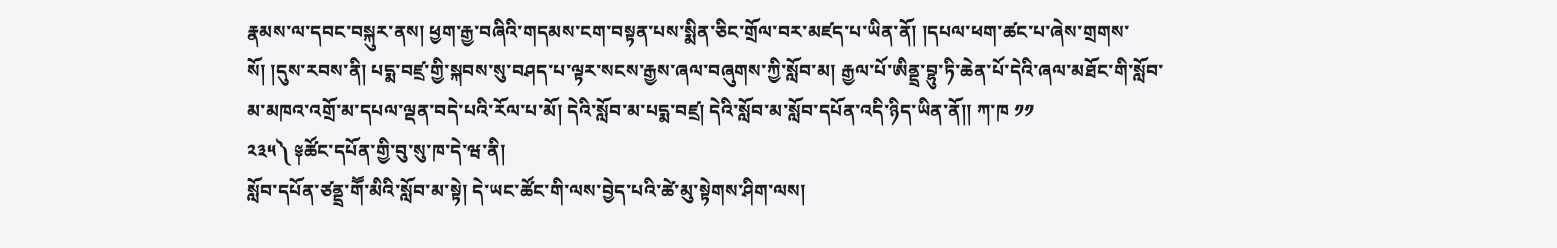རྣམས་ལ་དབང་བསྐུར་ནས། ཕྱག་རྒྱ་བཞིའི་གདམས་ངག་བསྟན་པས་སྨིན་ཅིང་གྲོལ་བར་མཛད་པ་ཡིན་ནོ། །དཔལ་ཕག་ཚང་པ་ཞེས་གྲགས་སོ། །དུས་རབས་ནི། པདྨ་བཛྲ་གྱི་སྐབས་སུ་བཤད་པ་ལྟར་སངས་རྒྱས་ཞལ་བཞུགས་ཀྱི་སློབ་མ། རྒྱལ་པོ་ཨིནྡྲ་བྷུ་ཏི་ཆེན་པོ་དེའི་ཞལ་མཐོང་གི་སློབ་མ་མཁའ་འགྲོ་མ་དཔལ་ལྡན་བདེ་པའི་རོལ་པ་མོ། དེའི་སློབ་མ་པདྨ་བཛྲ། དེའི་སློབ་མ་སློབ་དཔོན་འདི་ཉིད་ཡིན་ནོ།། ཀ་ཁ ༡༡
༢༣༥༽ ༈ཚོང་དཔོན་གྱི་བུ་སུ་ཁ་དེ་ཝ་ནི།
སློབ་དཔོན་ཙནྡྲ་གཽ་མིའི་སློབ་མ་སྟེ། དེ་ཡང་ཚོང་གི་ལས་བྱེད་པའི་ཚེ་མུ་སྟེགས་ཤིག་ལས།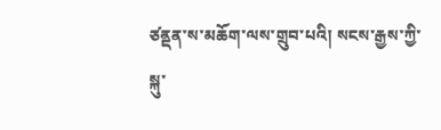ཙནྡན་ས་མཆོག་ལས་གྲུབ་པའི། སངས་རྒྱས་ཀྱི་སྐུ་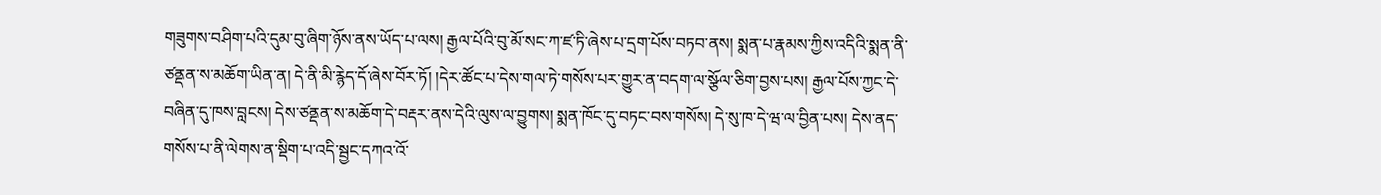གཟུགས་བཤིག་པའི་དུམ་བུ་ཞིག་ཉོས་ནས་ཡོད་པ་ལས། རྒྱལ་པོའི་བུ་མོ་སང་ཀ་ཛ་ཏི་ཞེས་པ་དྲག་པོས་བཏབ་ནས། སྨན་པ་རྣམས་ཀྱིས་འདིའི་སྨན་ནི་ཙནྡན་ས་མཆོག་ཡིན་ན། དེ་ནི་མི་རྙེད་དོ་ཞེས་བོར་ཏོ། །དེར་ཚོང་པ་དེས་གལ་ཏེ་གསོས་པར་གྱུར་ན་བདག་ལ་སྩོལ་ཅིག་བྱས་པས། རྒྱལ་པོས་ཀྱང་དེ་བཞིན་དུ་ཁས་བླངས། དེས་ཙནྡན་ས་མཆོག་དེ་བརྡར་ནས་དེའི་ལུས་ལ་བྱུགས། སྨན་ཁོང་དུ་བཏང་བས་གསོས། དེ་སུ་ཁ་དེ་ཝ་ལ་བྱིན་པས། དེས་ནད་གསོས་པ་ནི་ལེགས་ན་སྡིག་པ་འདི་སྦྱང་དཀའ་འོ་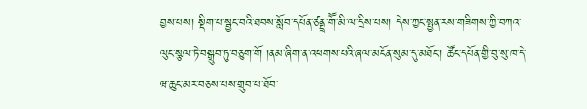བྱས་པས། སྡིག་པ་སྦྱང་བའི་ཐབས་སློབ་དཔོན་ཙནྡྲ་གཽ་མི་ལ་དྲིས་པས། དེས་ཀྱང་སྤྱན་རས་གཟིགས་ཀྱི་བཀའ་ལུང་སྩལ་ཏེ་བསྒྲུབ་ཏུ་བཅུག་གོ །ནམ་ཞིག་ན་འཕགས་པའི་ཞལ་མངོན་སུམ་དུ་མཐོང་། ཚོང་དཔོན་གྱི་བུ་སུ་ཁ་དེ་ཝ་ཆུང་མར་བཅས་པས་གྲུབ་པ་ཐོབ་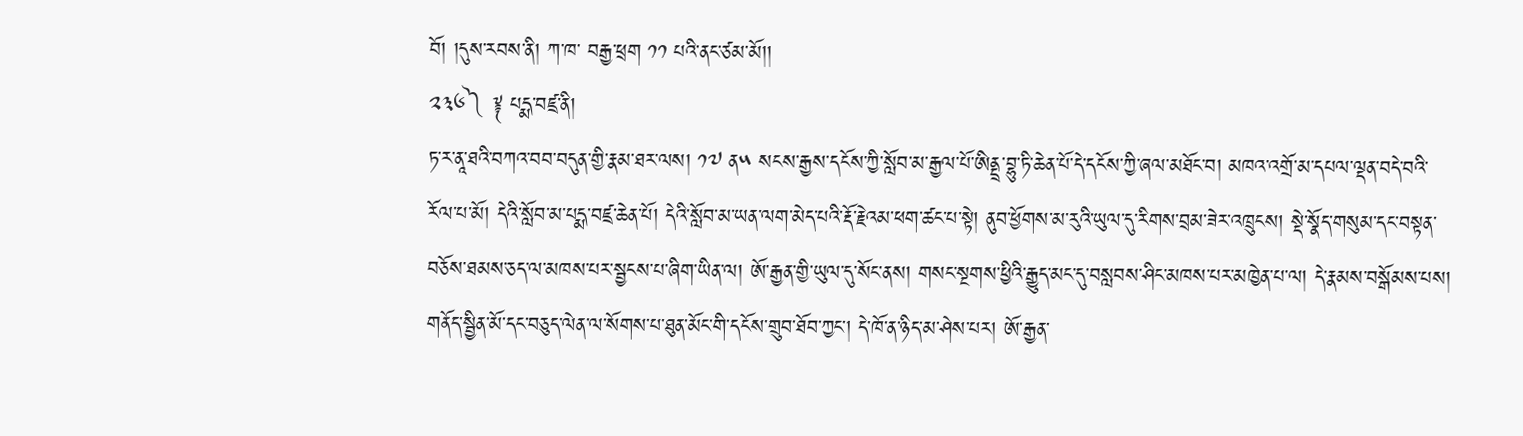བོ། །དུས་རབས་ནི། ཀ་ཁ་ བརྒྱ་ཕྲག ༡༡ པའི་ནང་ཙམ་མོ།།
༢༣༦༽ ༈ པདྨ་བཛྲ་ནི།
ཏ་ར་ནཱ་ཐའི་བཀའ་བབ་བདུན་གྱི་རྣམ་ཐར་ལས། ༡༧ ན༥ སངས་རྒྱས་དངོས་ཀྱི་སློབ་མ་རྒྱལ་པོ་ཨིནྡྲ་བྷུ་ཏི་ཆེན་པོ་དེ་དངོས་ཀྱི་ཞལ་མཐོང་བ། མཁའ་འགྲོ་མ་དཔལ་ལྡན་བདེ་བའི་རོལ་པ་མོ། དེའི་སློབ་མ་པདྨ་བཛྲ་ཆེན་པོ། དེའི་སློབ་མ་ཡན་ལག་མེད་པའི་རྡོ་རྗེའམ་ཕག་ཚང་པ་སྟེ། ནུབ་ཕྱོགས་མ་རུའི་ཡུལ་དུ་རིགས་བྲམ་ཟེར་འཁྲུངས། སྡེ་སྣོད་གསུམ་དང་བསྟན་བཅོས་ཐམས་ཅད་ལ་མཁས་པར་སྦྱངས་པ་ཞིག་ཡིན་ལ། ཨོ་རྒྱན་གྱི་ཡུལ་དུ་སོང་ནས། གསང་སྔགས་ཕྱིའི་རྒྱུད་མང་དུ་བསླབས་ཤིང་མཁས་པར་མཁྱེན་པ་ལ། དེ་རྣམས་བསྒོམས་པས། གནོད་སྦྱིན་མོ་དང་བཅུད་ལེན་ལ་སོགས་པ་ཐུན་མོང་གི་དངོས་གྲུབ་ཐོབ་ཀྱང་། དེ་ཁོ་ན་ཉིད་མ་ཤེས་པར། ཨོ་རྒྱན་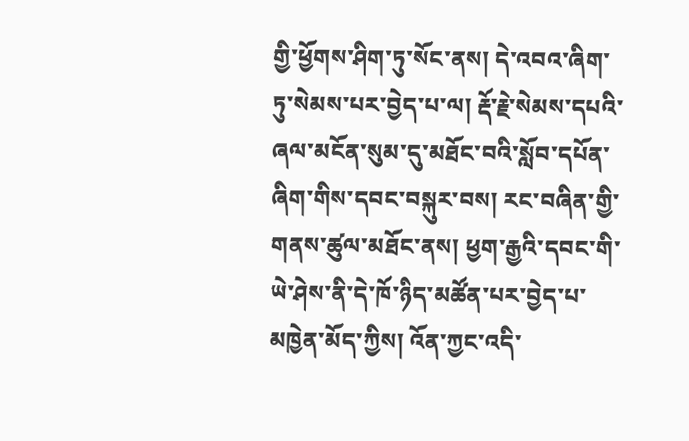གྱི་ཕྱོགས་ཤིག་ཏུ་སོང་ནས། དེ་འབའ་ཞིག་ཏུ་སེམས་པར་བྱེད་པ་ལ། རྡོ་རྗེ་སེམས་དཔའི་ཞལ་མངོན་སུམ་དུ་མཐོང་བའི་སློབ་དཔོན་ཞིག་གིས་དབང་བསྐུར་བས། རང་བཞིན་གྱི་གནས་ཚུལ་མཐོང་ནས། ཕྱག་རྒྱའི་དབང་གི་ཡེ་ཤེས་ནི་དེ་ཁོ་ཉིད་མཚོན་པར་བྱེད་པ་མཁྱེན་མོད་ཀྱིས། འོན་ཀྱང་འདི་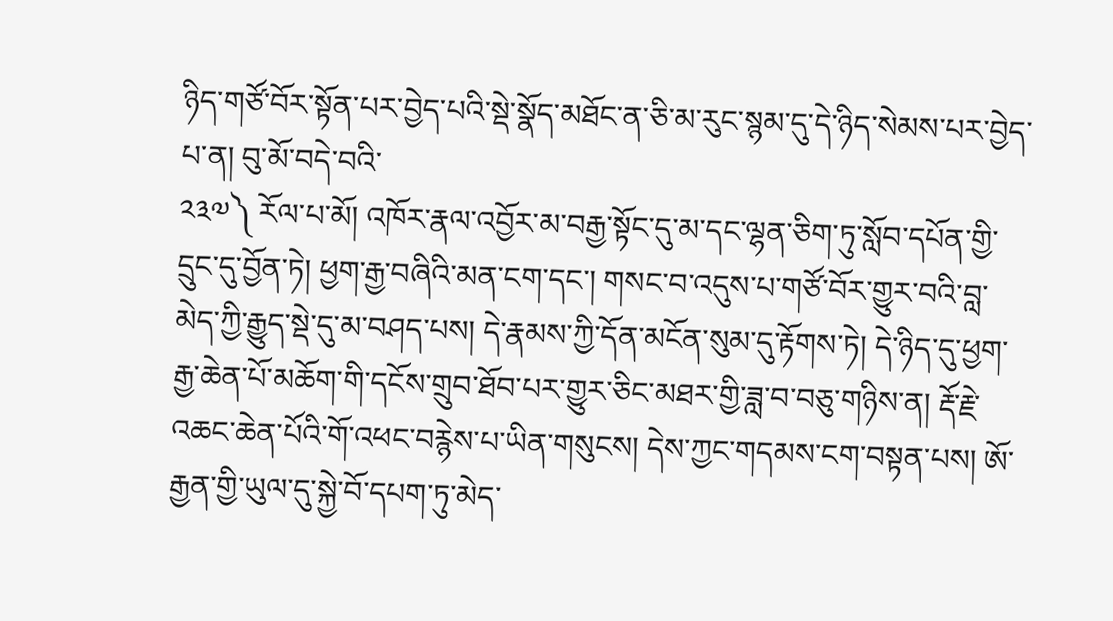ཉིད་གཙོ་བོར་སྟོན་པར་བྱེད་པའི་སྡེ་སྣོད་མཐོང་ན་ཅི་མ་རུང་སྙམ་དུ་དེ་ཉིད་སེམས་པར་བྱེད་པ་ན། བུ་མོ་བདེ་བའི་
༢༣༧༽ རོལ་པ་མོ། འཁོར་རྣལ་འབྱོར་མ་བརྒྱ་སྟོང་དུ་མ་དང་ལྷན་ཅིག་ཏུ་སློབ་དཔོན་གྱི་དྲུང་དུ་བྱོན་ཏེ། ཕྱག་རྒྱ་བཞིའི་མན་ངག་དང་། གསང་བ་འདུས་པ་གཙོ་བོར་གྱུར་བའི་བླ་མེད་ཀྱི་རྒྱུད་སྡེ་དུ་མ་བཤད་པས། དེ་རྣམས་ཀྱི་དོན་མངོན་སུམ་དུ་རྟོགས་ཏེ། དེ་ཉིད་དུ་ཕྱག་རྒྱ་ཆེན་པོ་མཆོག་གི་དངོས་གྲུབ་ཐོབ་པར་གྱུར་ཅིང་མཐར་གྱི་ཟླ་བ་བཅུ་གཉིས་ན། རྡོ་རྗེ་འཆང་ཆེན་པོའི་གོ་འཕང་བརྙེས་པ་ཡིན་གསུངས། དེས་ཀྱང་གདམས་ངག་བསྟན་པས། ཨོ་རྒྱན་གྱི་ཡུལ་དུ་སྐྱེ་བོ་དཔག་ཏུ་མེད་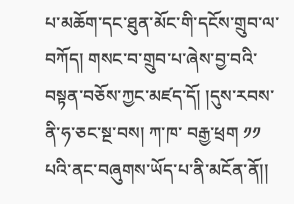པ་མཆོག་དང་ཐུན་མོང་གི་དངོས་གྲུབ་ལ་བཀོད། གསང་བ་གྲུབ་པ་ཞེས་བྱ་བའི་བསྟན་བཅོས་ཀྱང་མཛད་དོ། །དུས་རབས་ནི་ཧ་ཅང་སྔ་བས། ཀ་ཁ་ བརྒྱ་ཕྲག ༡༡ པའི་ནང་བཞུགས་ཡོད་པ་ནི་མངོན་ནོ།།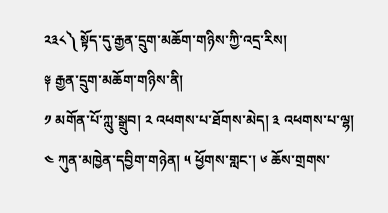༢༣༨༽ སྟོད་དུ་རྒྱན་དྲུག་མཆོག་གཉིས་ཀྱི་འདྲ་རིས།
༈ རྒྱན་དྲུག་མཆོག་གཉིས་ནི།
༡ མགོན་པོ་ཀླུ་སྒྲུབ། ༢ འཕགས་པ་ཐོགས་མེད། ༣ འཕགས་པ་ལྷ། ༤ ཀུན་མཁྱེན་དབྱིག་གཉེན། ༥ ཕྱོགས་གླང་། ༦ ཆོས་གྲགས་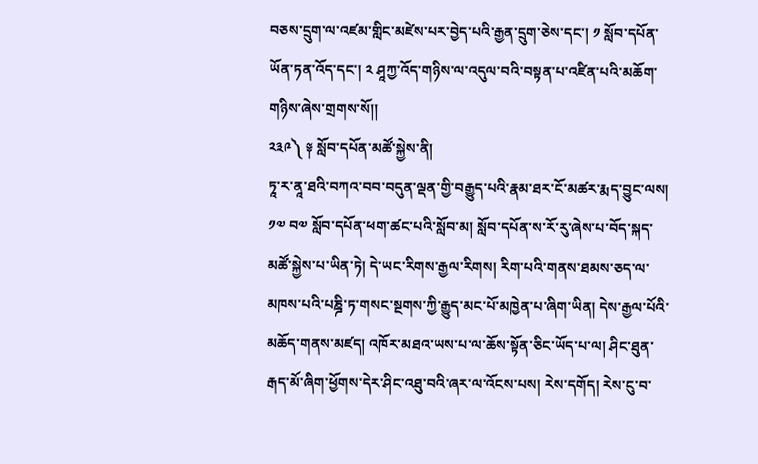བཅས་དྲུག་ལ་འཛམ་གླིང་མཛེས་པར་བྱེད་པའི་རྒྱན་དྲུག་ཅེས་དང་། ༡ སློབ་དཔོན་ཡོན་ཏན་འོད་དང་། ༢ ཤཱཀྱ་འོད་གཉིས་ལ་འདུལ་བའི་བསྟན་པ་འཛིན་པའི་མཆོག་གཉིས་ཞེས་གྲགས་སོ།།
༢༣༩༽ ༈ སློབ་དཔོན་མཚོ་སྐྱེས་ནི།
ཏཱ་ར་ནཱ་ཐའི་བཀའ་བབ་བདུན་ལྡན་གྱི་བརྒྱུད་པའི་རྣམ་ཐར་ངོ་མཚར་རྨད་བྱུང་ལས། ༡༧ བ༧ སློབ་དཔོན་ཕག་ཚང་པའི་སློབ་མ། སློབ་དཔོན་ས་རོ་རུ་ཞེས་པ་བོད་སྐད་མཚོ་སྐྱེས་པ་ཡིན་ཏེ། དེ་ཡང་རིགས་རྒྱལ་རིགས། རིག་པའི་གནས་ཐམས་ཅད་ལ་མཁས་པའི་པཎྜི་ཏ་གསང་སྔགས་ཀྱི་རྒྱུད་མང་པོ་མཁྱེན་པ་ཞིག་ཡིན། དེས་རྒྱལ་པོའི་མཆོད་གནས་མཛད། འཁོར་མཐའ་ཡས་པ་ལ་ཆོས་སྟོན་ཅིང་ཡོད་པ་ལ། ཤིང་ཐུན་རྒད་མོ་ཞིག་ཕྱོགས་དེར་ཤིང་འཐུ་བའི་ཞར་ལ་འོངས་པས། རེས་དགོད། རེས་ངུ་བ་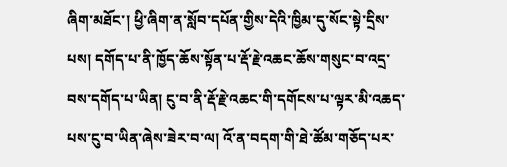ཞིག་མཐོང་། ཕྱི་ཞིག་ན་སློབ་དཔོན་གྱིས་དེའི་ཁྱིམ་དུ་སོང་སྟེ་དྲིས་པས། དགོད་པ་ནི་ཁྱོད་ཆོས་སྟོན་པ་རྡོ་རྗེ་འཆང་ཆོས་གསུང་བ་འདྲ་བས་དགོད་པ་ཡིན། ངུ་བ་ནི་རྡོ་རྗེ་འཆང་གི་དགོངས་པ་ལྟར་མི་འཆད་པས་ངུ་བ་ཡིན་ཞེས་ཟེར་བ་ལ། འོ་ན་བདག་གི་ཐེ་ཚོམ་གཅོད་པར་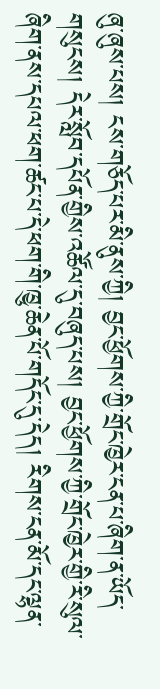ཞུ་ཞུས་པས། ངས་གཅོད་པར་མི་ནུས་ཀྱི། བྱང་ཕྱོགས་ཀྱི་གྲོང་ཁྱེར་ངན་པ་ཞིག་ན་ཡོད་གསུངས། དེར་སློབ་དཔོན་གྱིས་འཚོལ་དུ་བཞུད་པས། བྱང་ཕྱོགས་ཀྱི་གྲོང་ཁྱེར་གྱི་རི་སུལ་ཞིག་ནས་དཔལ་ཕག་ཚང་པ་དེ་ཕག་གི་ཁྱུ་ཆེན་པོ་གདོང་དུ་དེད། རིགས་ངན་མོ་དང་ལྷན་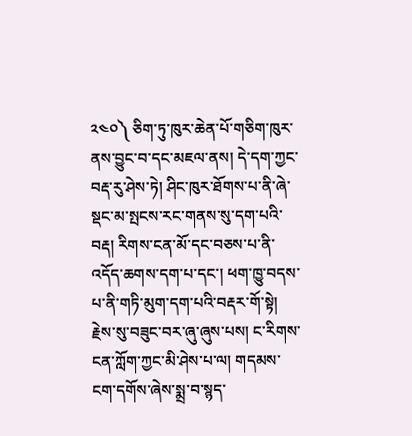༢༤༠༽ ཅིག་ཏུ་ཁུར་ཆེན་པོ་གཅིག་ཁུར་ནས་བྱུང་བ་དང་མཇལ་ནས། དེ་དག་ཀྱང་བརྡ་རུ་ཤེས་ཏེ། ཤིང་ཁུར་ཐོགས་པ་ནི་ཞེ་སྡང་མ་སྤངས་རང་གནས་སུ་དག་པའི་བརྡ། རིགས་ངན་མོ་དང་བཅས་པ་ནི་འདོད་ཆགས་དག་པ་དང་། ཕག་ཁྱུ་བདས་པ་ནི་གཏི་མུག་དག་པའི་བརྡར་གོ་སྟེ། རྗེས་སུ་བཟུང་བར་ཞུ་ཞུས་པས། ང་རིགས་ངན་ཀློག་ཀྱང་མི་ཤེས་པ་ལ། གདམས་ངག་དགོས་ཞེས་སྨྲ་བ་སྙད་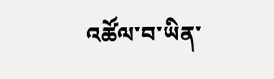འཚོལ་བ་ཡིན་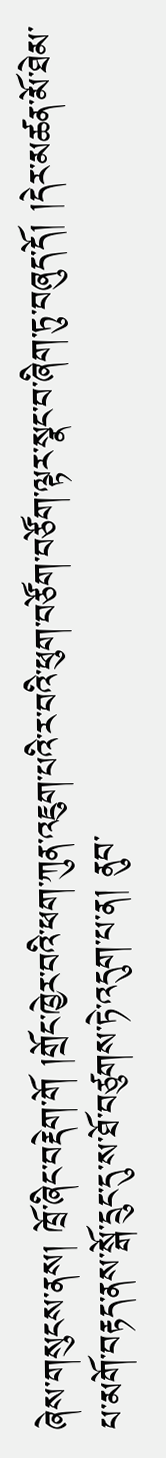ཞེས་གསུངས་ནས། ཁྲོ་ཞིང་བརྡེག་གོ །གྲོང་ཁྱེར་བའི་ཕག་ཀུན་འཇུག་པའི་ར་བའི་ཕུག་བཙོག་བཙོག་ལྟར་སྣང་བ་ཞིག་ཏུ་བཞུད་དོ། །དེར་མཚན་མོ་ཐེམ་པ་མགོ་བརྟད་ནས་སྒོ་དྲུང་དུ་ས་ཐོ་བཙུགས་ཏེ་འདུག་པ་ན། ནུབ་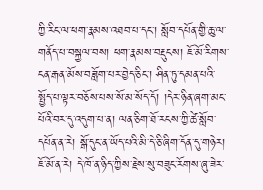ཀྱི་རིང་ལ་ཕག་རྣམས་འཐབ་པ་དང་། སློབ་དཔོན་གྱི་ཆུ་ལ་གནོད་པ་བསྐྱལ་བས། ཕག་རྣམས་བརྡུངས། ཇོ་མོ་རིགས་ངན་རྒན་མོས་བཟློག་པར་བྱེད་ཅིང་། ཤིན་ཏུ་དམན་པའི་སྤྱོད་པ་ལྟར་བཅོས་པས་སོ་མ་སོད་དོ། །དེར་ཉིན་ཞག་མང་པོའི་བར་དུ་འདུག་པ་ན། ལན་ཅིག་ཐོ་རངས་ཀྱི་ཚེ་སློབ་དཔོན་ན་རེ། སྒོ་དུང་ན་ཡོད་པའི་མི་དེ་ཅི་ཞིག་དོན་དུ་གཉེར། ཇོ་མོ་ན་རེ། དེ་ཁོ་ན་ཉིད་ཀྱིས་རྗེས་སུ་བཟུང་རོགས་ཞུ་ཟེར་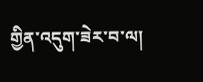གྱིན་འདུག་ཟེར་བ་ལ།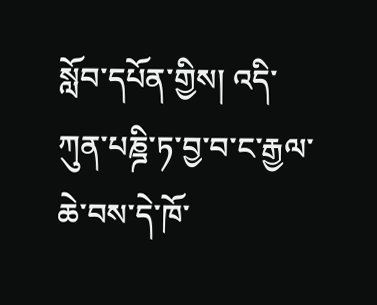སློབ་དཔོན་གྱིས། འདི་ཀུན་པཎྜི་ཏ་བྱ་བ་ང་རྒྱལ་ཆེ་བས་དེ་ཁོ་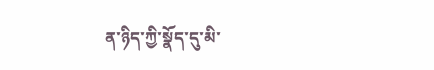ན་ཉིད་ཀྱི་སྣོད་དུ་མི་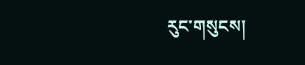རུང་གསུངས།